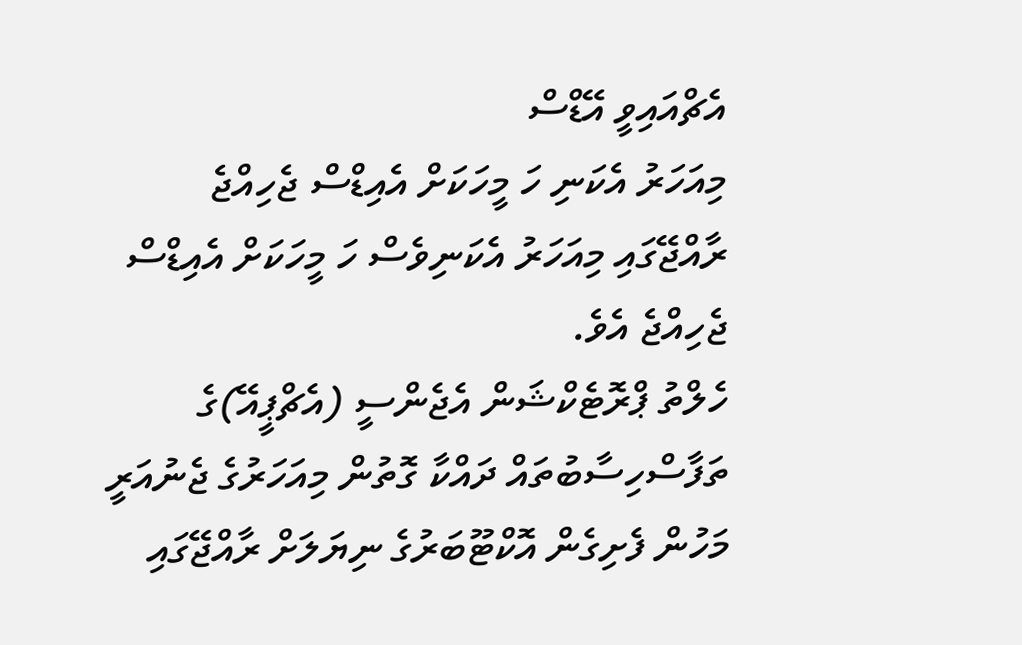އެޗްއައިވީ އޭޑްސް
މިއަހަރު އެކަނި ހަ މީހަކަށް އެއިޑްސް ޖެހިއްޖެ
ރާއްޖޭގައި މިއަހަރު އެކަނިވެސް ހަ މީހަކަށް އެއިޑްސް ޖެހިއްޖެ އެވެ.
ހެލްތު ޕްރޮޓެކްޝަން އެޖެންސީ (އެޗްޕީއޭ)ގެ ތަފާސްހިސާބުތައް ދައްކާ ގޮތުން މިއަހަރުގެ ޖެނުއަރީ މަހުން ފެށިގެން އޮކްޓޫބަރުގެ ނިޔަލަށް ރާއްޖޭގައި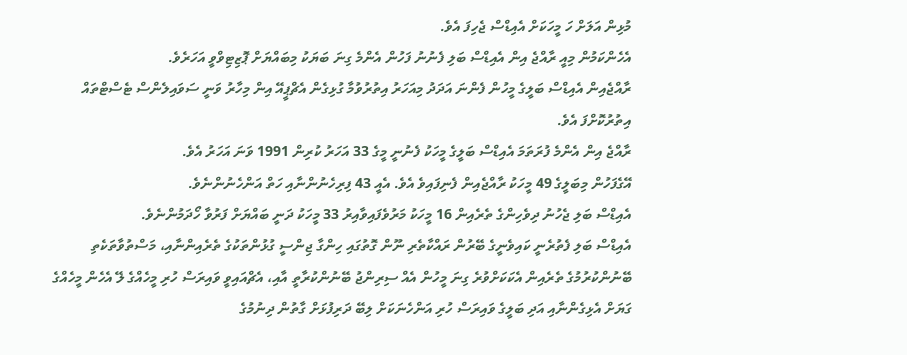މުޅިން އަލަށް ހަ މީހަކަށް އެއިޑްސް ޖެހިފަ އެވެ.
އެހެންކަމުން މިއީ ރާއްޖެ އިން އެއިޑްސް ބަލި ފެނުނު ފަހުން އެންމެ ގިނަ ބަޔަކު މިބައްޔަށް ޕޮޒިޓިވްވީ އަހަރެވެ.
ރާއްޖެއިން އެއިޑްސް ބަލީގެ މީހުން ފެންނަ އަދަދު މިއަހަރު އިތުރުވުމާ ގުޅިގެން އެޗްޕީއޭ އިން މިހާރު ވަނީ ސަވައިލެންސް ޓެސްޓްތައް އިތުރުކޮށްފަ އެވެ.
ރާއްޖެ އިން އެންމެ ފުރަތަމަ އެއިޑްސް ބަލީގެ މީހަކު ފެނުނީ މީގެ 33 އަހަރު ކުރިން 1991 ވަނަ އަހަރު އެވެ.
އޭގެފަހުން މިބަލީގެ 49 މީހަކު ރާއްޖެއިން ފެނިފައިވެ އެވެ. އެއީ 43 ފިރިހެނުންނާއި ހަތް އަންހެނުންނެވެ.
އެއިޑްސް ބަލި ޖެހުނު ދިވެހިންގެ ތެރެއިން 16 މީހަކު މަރުވެފައިވާއިރު 33 މީހަކު ދަނީ ބައްޔަށް ފަރުވާ ހޯދަމުންނެވެ.
އެއިޑްސް ބަލި ފެތުރެނީ ކައިވެނީގެ ބޭރުން ރައްކާތެރި ނޫން ގޮތުގައި ހިންގާ ޖިންސީ ގުޅުންތަކުގެ ތެރެއިންނާއި، މަސްތުވާތަކެތި ބޭނުންކުރުމުގެ ތެރެއިން އެކަކަށްވުރެ ގިނަ މީހުން އެއް ސިރިންޖު ބޭނުންކުރާތީ އާއި، އެޗްއައިވީ ވައިރަސް ހުރި މީހެއްގެ ލޭ އެހެން މީހެއްގެ ގަޔަށް އެޅިގެންނާއި އަދި ބަލީގެ ވައިރަސް ހުރި އަންހެނަކަށް ލިބޭ ދަރިފުޅަށް ގާތުން ދިނުމުގެ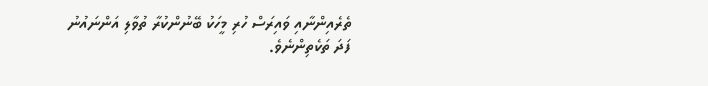ތެރެއިންނާއި ވައިރަސް ހުރި މީހަކު ބޭނުންކުރާ ތުވާލި އަންނައުނު ފަދަ ތަކެތިންނެވެ.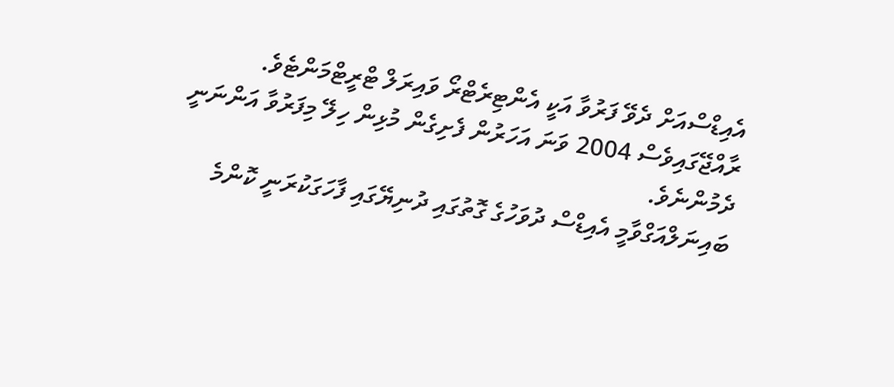އެއިޑްސްއަށް ދެވޭ ފަރުވާ އަކީ އެންޓިރެޓްރޯ ވައިރަލް ޓްރީޓްމަންޓެވެ. ރާއްޖޭގައިވެސް 2004 ވަނަ އަހަރުން ފެށިގެން މުޅިން ހިލޭ މިފަރުވާ އަންނަނީ ދެމުންނެވެ.
ބައިނަލްއަގްވާމީ އެއިޑްސް ދުވަހުގެ ގޮތުގައި ދުނިޔޭގައި ފާހަގަކުރަނީ ކޮންމެ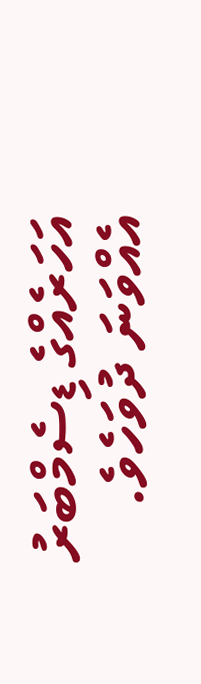އަހަރެއްގެ ޑިސެމްބަރު އެއްވަނަ ދުވަހެވެ.